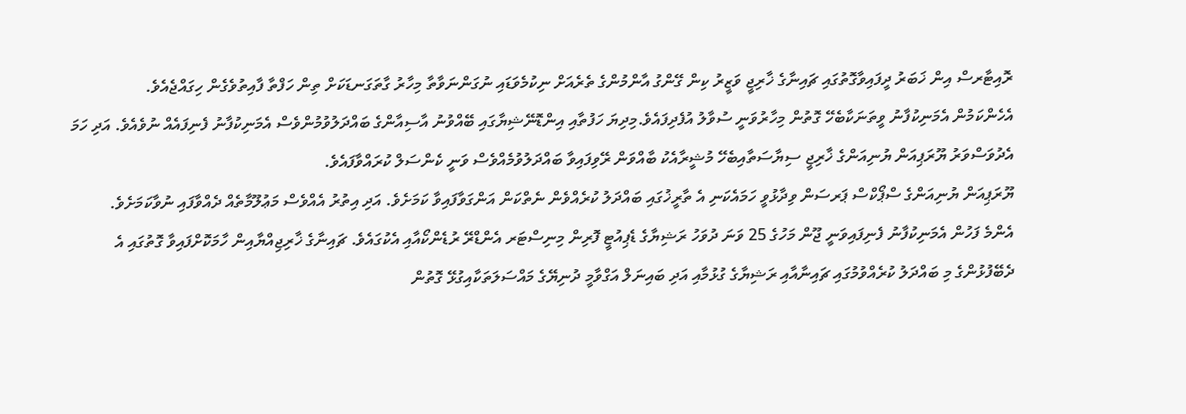ރޮއިޓާރސް އިން ޚަބަރު ދީފައިވާގޮތުގައި ޗައިނާގެ ޚާރިޖީ ވަޒީރު ކިން ގޭންގު އާންމުންގެ ތެރެއަށް ނިކުމެވަޑައި ނުގަންނަވާތާ މިހާރު ގާތަގަނޑަކަށް ތިން ހަފްތާ ފާއިތުވެގެން ހިގައްޖެއެވެ.
އެހެންކަމުން އެމަނިކުފާނު ވީތަނަކާބެހޭ ގޮތުން މިހާރުވަނީ ސުވާލު އުފެދިފައެވެ.މިދިޔަ ހަފުތާއި އިންޑޮނޭޝިޔާގައި ބޭއްވުނު އާސިއާންގެ ބައްދަލުވުމުންވެސް އެމަނިކުފާނު ފެނިފައެއް ނުވެއެވެ. އަދި ހަމަ އެދުވަސްވަރު ޔޫރަޕިއަން ޔުނިއަންގެ ޚާރިޖީ ސިޔާސަތާއިބެހޭ މުޝީރާއެކު ބާއްވަން ރޭވިފައިވާ ބައްދަލުވުމެއްވެސް ވަނީ ކެންސަލް ކުރައްވާފައެވެ.
ޔޫރަޕިއަން ޔުނިއަންގެ ސްޕޯކްސް ޕަރސަން ވިދާޅުވީ ހަމައެކަނި އެ ތާރީޚުގައި ބައްދަލު ކުރެއްވެން ނެތްކަން އަންގަވާފައިވާ ކަމަށެވެ. އަދި އިތުރު އެއްވެސް މަޢުލޫމާތެއް ދެއްވާފައި ނުވާކަމަށެވެ.
އެންމެ ފަހުން އެމަނިކުފާނު ފެނިފައިވަނީ ޖޫން މަހުގެ 25 ވަނަ ދުވަހު ރަޝިޔާގެ ޑެޕިއުޓީ ފޮރިން މިނިސްޓަރ އެންޑްރޭ ރުޑެންކޯއާއި އެކުގައެވެ. ޗައިނާގެ ޚާރިޖިއްޔާއިން ހާމަކޮށްފައިވާ ގޮތުގައި އެ ދެބޭފުޅުންގެ މި ބައްދަލު ކުރެއްވުމުގައި ޗައިނާއާއި ރަޝިޔާގެ ގުޅުމާއި އަދި ބައިނަލް އަގްވާމީ ދުނިޔޭގެ މައްސަލަތަކާއިގުޅޭ ގޮތުން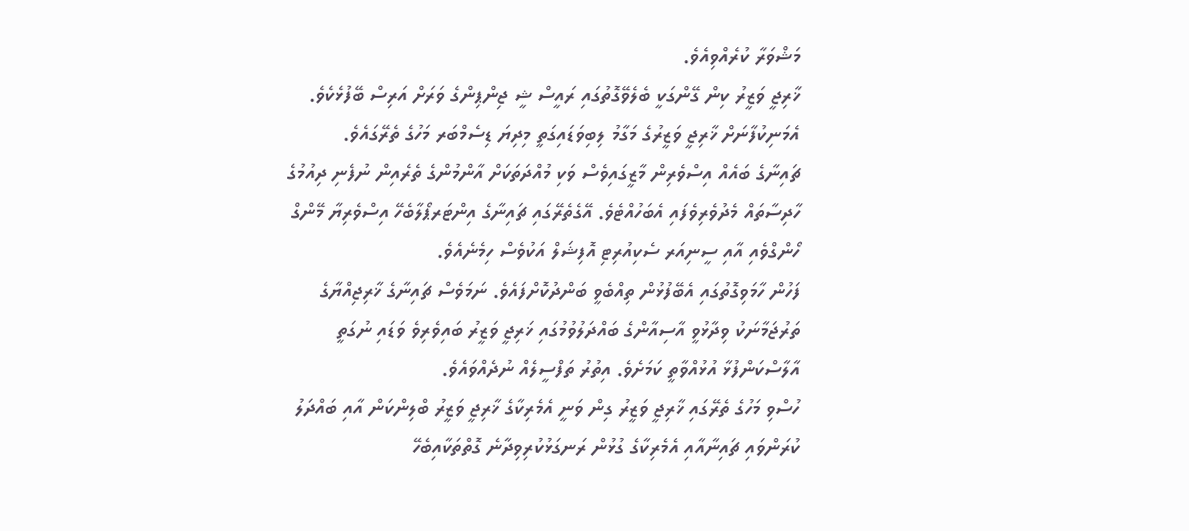މަޝްވަރާ ކުރެއްވިއެވެ.
ޚާރިޖީ ވަޒީރު ކިން ގޭންގަކީ ބެލެވޭގޮތުގައި ރައީސް ޝީ ޖިންޕިންގެ ވަރަށް އަރިސް ބޭފުޅެކެވެ. އެމަނިކުފާނަށް ޚާރިޖީ ވަޒީރުގެ މަގާމު ލިބިވަޑައިގަތީ މިދިޔަ ޑިސެމްބަރ މަހުގެ ތެރޭގައެވެ.
ޗައިނާގެ ބައެއް އިސްވެރިން މާޒީގައިވެސް ވަކި މުއްދަތަކަށް އާންމުންގެ ތެރެއިން ނުފެނި ދިއުމުގެ ހާދިސާތައް މެދުވެރިވެފައި އެބަހުއްޓެވެ. އޭގެތެރޭގައި ޗައިނާގެ އިންޓަރޕޯލާބެހޭ އިސްވެރިޔާ މޭންގް ހޯންގްވެއި އާއި ސީނިއަރ ސެކިއުރިޓި އޮފިޝަލް އަކުވެސް ހިމެނެއެވެ.
ފަހުން ހާމަވިގޮތުގައި އެބޭފުޅުން ތިއްބެވީ ބަންދުކޮށްފައެވެ. ނަމަވެސް ޗައިނާގެ ޚާރިޖިއްޔާގެ ތަރުޖަމާނަކު ވިދާޅުވީ އާސިއާންގެ ބައްދަލުވުމުގައި ޚަރިޖީ ވަޒީރު ބައިވެރިވެ ވަޑައި ނުގަތީ އާލާސްކަންފުޅާ އުޅުއްވާތީ ކަމަށެވެ. އިތުރު ތަފްސީލެއް ނުދެއްވައެވެ.
ހުސްވި މަހުގެ ތެރޭގައި ޚާރިޖީ ވަޒީރު ގިން ވަނީ އެމެރިކާގެ ޚާރިޖީ ވަޒީރު ބްލިންކަން އާއި ބައްދަލު ކުރަންވައި ޗައިނާއާއި އެމެރިކާގެ ގުޅުން ރަނގަޅުކުރިވިދާނެ ގޮތްތަކާއިބެހޭ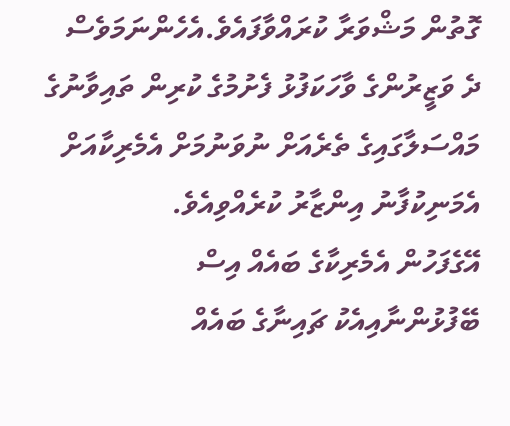ގޮތުން މަޝްވަރާ ކުރައްވާފައެވެ.އެހެންނަމަވެސް ދެ ވަޒީރުންގެ ވާހަކަފުޅު ފެށުމުގެ ކުރިން ތައިވާނުގެ މައްސަލާގައިގެ ތެރެއަށް ނުވަނުމަށް އެމެރިކާއަށް އެމަނިކުފާނު އިންޒާރު ކުރެއްވިއެވެ.
އޭގެފަހުން އެމެރިކާގެ ބައެއް އިސް ބޭފުޅުންނާއިއެކު ޗައިނާގެ ބައެއް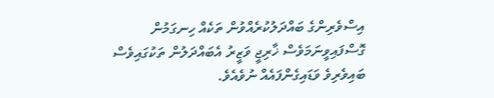އިސްވެރިންގެ ބައްދަލުކުރެއްވުން ތަކެއް ހިނގަމުން ގޮސްފައިވީނަމަވެސް ޚާރިޖީ ވަޒީރު އެބައްދަލުން ތަކުގައިވެސް ބައިވެރިވެ ވަޑައިގެންފައެއް ނުވެއެވެ.